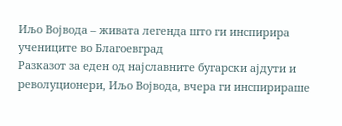Иљо Војвода – живата легенда што ги инспирира учениците во Благоевград
Разказот за еден од најславните бугарски ајдути и револуционери, Иљо Војвода, вчера ги инспирираше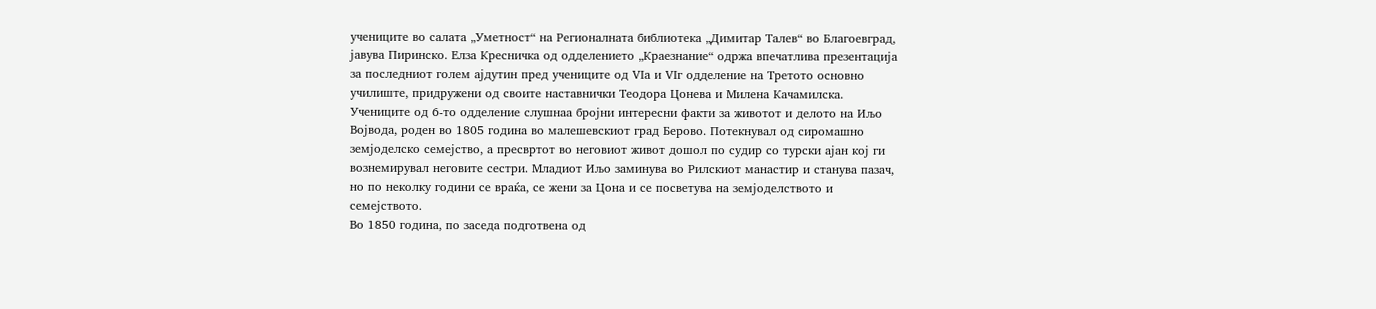учениците во салата „Уметност“ на Регионалната библиотека „Димитар Талев“ во Благоевград, јавува Пиринско. Елза Кресничка од одделението „Краезнание“ одржа впечатлива презентација за последниот голем ајдутин пред учениците од VIа и VIг одделение на Третото основно училиште, придружени од своите наставнички Теодора Цонева и Милена Качамилска.
Учениците од 6-то одделение слушнаа бројни интересни факти за животот и делото на Иљо Војвода, роден во 1805 година во малешевскиот град Берово. Потекнувал од сиромашно земјоделско семејство, а пресвртот во неговиот живот дошол по судир со турски ајан кој ги вознемирувал неговите сестри. Младиот Иљо заминува во Рилскиот манастир и станува пазач, но по неколку години се враќа, се жени за Цона и се посветува на земјоделството и семејството.
Во 1850 година, по заседа подготвена од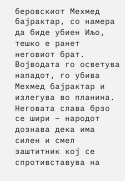беровскиот Мехмед бајрактар, со намера да биде убиен Иљо, тешко е ранет неговиот брат. Војводата го осветува нападот, го убива Мехмед бајрактар и излегува во планина. Неговата слава брзо се шири – народот дознава дека има силен и смел заштитник кој се спротивставува на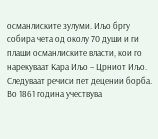османлиските зулуми. Иљо бргу собира чета од околу 70 души и ги плаши османлиските власти, кои го нарекуваат Кара Иљо – Црниот Иљо.
Следуваат речиси пет децении борба. Во 1861 година учествува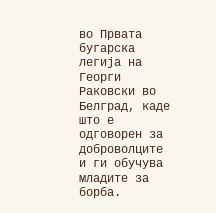во Првата бугарска легија на Георги Раковски во Белград, каде што е одговорен за доброволците и ги обучува младите за борба.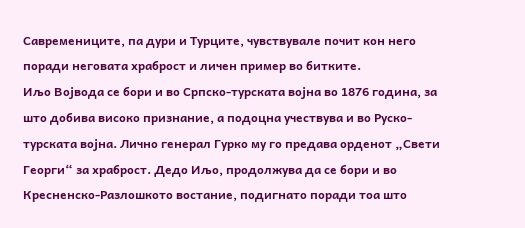Савремениците, па дури и Турците, чувствувале почит кон него поради неговата храброст и личен пример во битките.
Иљо Војвода се бори и во Српско-турската војна во 1876 година, за што добива високо признание, а подоцна учествува и во Руско-турската војна. Лично генерал Гурко му го предава орденот „Свети Георги“ за храброст. Дедо Иљо, продолжува да се бори и во Кресненско-Разлошкото востание, подигнато поради тоа што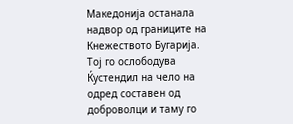Македонија останала надвор од границите на Кнежеството Бугарија.
Тој го ослободува Ќустендил на чело на одред составен од доброволци и таму го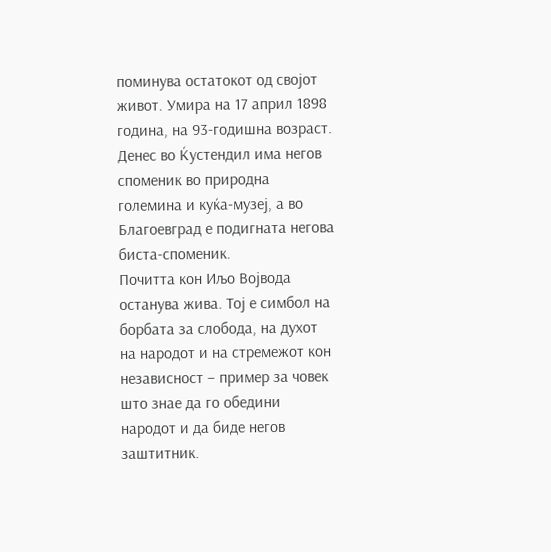поминува остатокот од својот живот. Умира на 17 април 1898 година, на 93-годишна возраст. Денес во Ќустендил има негов споменик во природна големина и куќа-музеј, а во Благоевград е подигната негова биста-споменик.
Почитта кон Иљо Војвода останува жива. Тој е симбол на борбата за слобода, на духот на народот и на стремежот кон независност – пример за човек што знае да го обедини народот и да биде негов заштитник.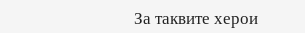За таквите херои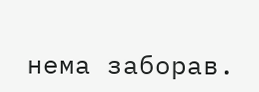нема заборав.